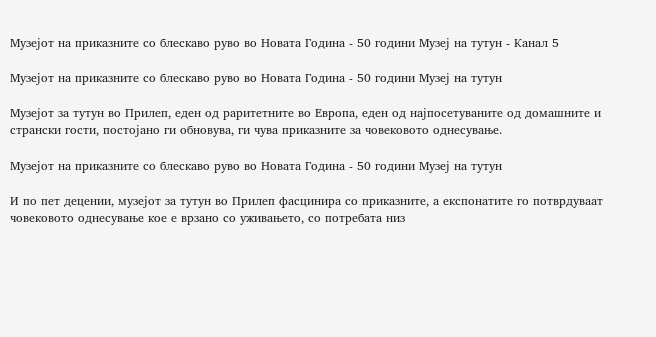Музејот на приказните со блескаво руво во Новата Година - 50 години Музеј на тутун - Канал 5

Музејот на приказните со блескаво руво во Новата Година - 50 години Музеј на тутун

Музејот за тутун во Прилеп, еден од раритетните во Европа, еден од најпосетуваните од домашните и странски гости, постојано ги обновува, ги чува приказните за човековото однесување.

Музејот на приказните со блескаво руво во Новата Година - 50 години Музеј на тутун

И по пет децении, музејот за тутун во Прилеп фасцинира со приказните, а експонатите го потврдуваат човековото однесување кое е врзано со уживањето, со потребата низ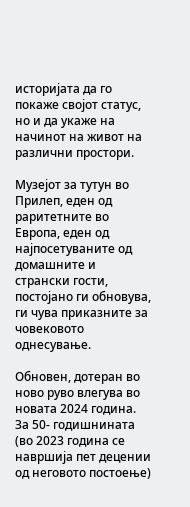историјата да го покаже својот статус, но и да укаже на начинот на живот на различни простори.

Музејот за тутун во Прилеп, еден од раритетните во Европа, еден од најпосетуваните од домашните и странски гости, постојано ги обновува, ги чува приказните за човековото однесување.

Обновен, дотеран во ново руво влегува во новата 2024 година. За 50- годишнината (во 2023 година се навршија пет децении од неговото постоење)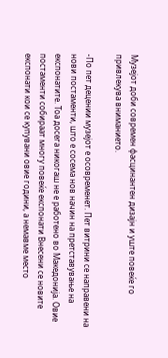Музејот доби современ фасцинантен дизајн и уште повеќе го привлекува вниманието.

-По пет децении музејот е осовременет. Пет витрини се направени на нови постаменти, што е сосема нов начин на претставување на експонатите. Тоа досега никогаш не е работено во Македонија. Овие постаменти собираат многу повеќе експонати Внесени се новите експонати кои се купувани овие години, а немавме место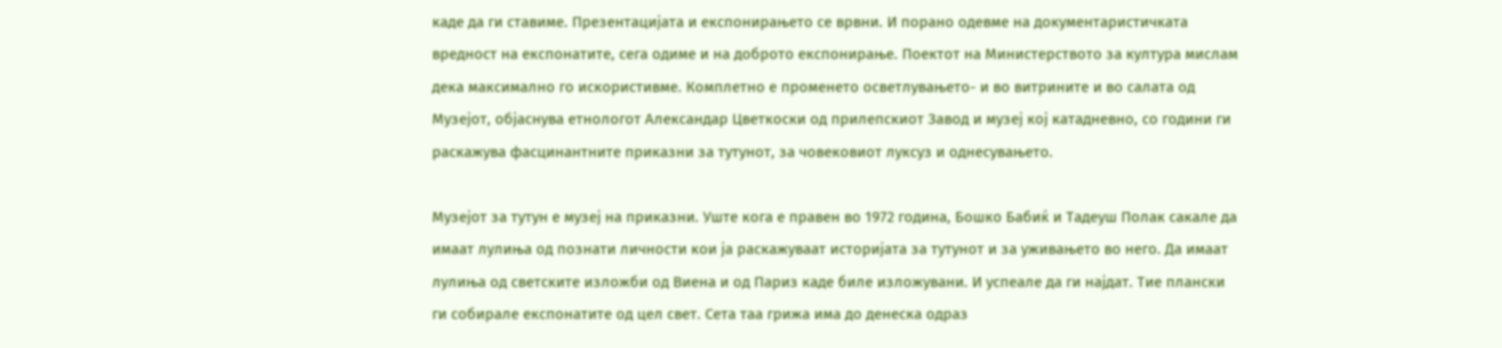каде да ги ставиме. Презентацијата и експонирањето се врвни. И порано одевме на документаристичката вредност на експонатите, сега одиме и на доброто експонирање. Поектот на Министерството за култура мислам дека максимално го искористивме. Комплетно е променето осветлувањето- и во витрините и во салата од Музејот, објаснува етнологот Александар Цветкоски од прилепскиот Завод и музеј кој катадневно, со години ги раскажува фасцинантните приказни за тутунот, за човековиот луксуз и однесувањето.

Музејот за тутун е музеј на приказни. Уште кога е правен во 1972 година, Бошко Бабиќ и Тадеуш Полак сакале да имаат лулиња од познати личности кои ја раскажуваат историјата за тутунот и за уживањето во него. Да имаат лулиња од светските изложби од Виена и од Париз каде биле изложувани. И успеале да ги најдат. Тие плански ги собирале експонатите од цел свет. Сета таа грижа има до денеска одраз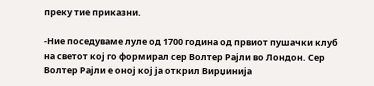преку тие приказни.

-Ние поседуваме луле од 1700 година од првиот пушачки клуб на светот кој го формирал сер Волтер Рајли во Лондон. Сер Волтер Рајли е оној кој ја открил Вирџинија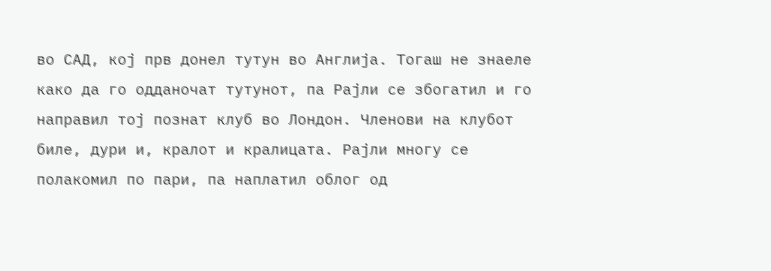во САД, кој прв донел тутун во Англија. Тогаш не знаеле како да го одданочат тутунот, па Рајли се збогатил и го направил тој познат клуб во Лондон. Членови на клубот биле, дури и, кралот и кралицата. Рајли многу се полакомил по пари, па наплатил облог од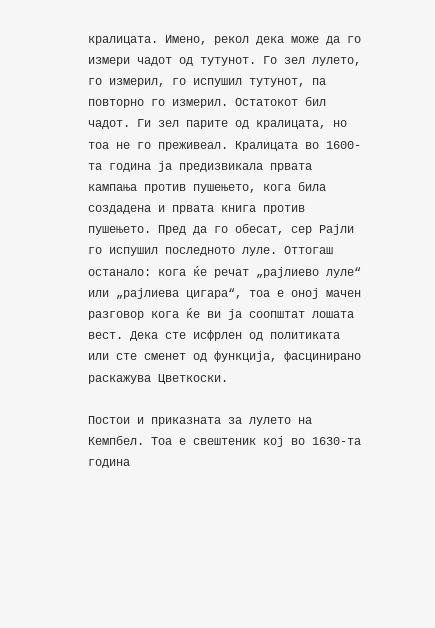кралицата. Имено, рекол дека може да го измери чадот од тутунот. Го зел лулето, го измерил, го испушил тутунот, па повторно го измерил. Остатокот бил чадот. Ги зел парите од кралицата, но тоа не го преживеал. Кралицата во 1600-та година ја предизвикала првата кампања против пушењето, кога била создадена и првата книга против пушењето. Пред да го обесат, сер Рајли го испушил последното луле. Оттогаш останало: кога ќе речат „рајлиево луле“ или „рајлиева цигара“, тоа е оној мачен разговор кога ќе ви ја соопштат лошата вест. Дека сте исфрлен од политиката или сте сменет од функција, фасцинирано раскажува Цветкоски.

Постои и приказната за лулето на Кемпбел. Тоа е свештеник кој во 1630-та година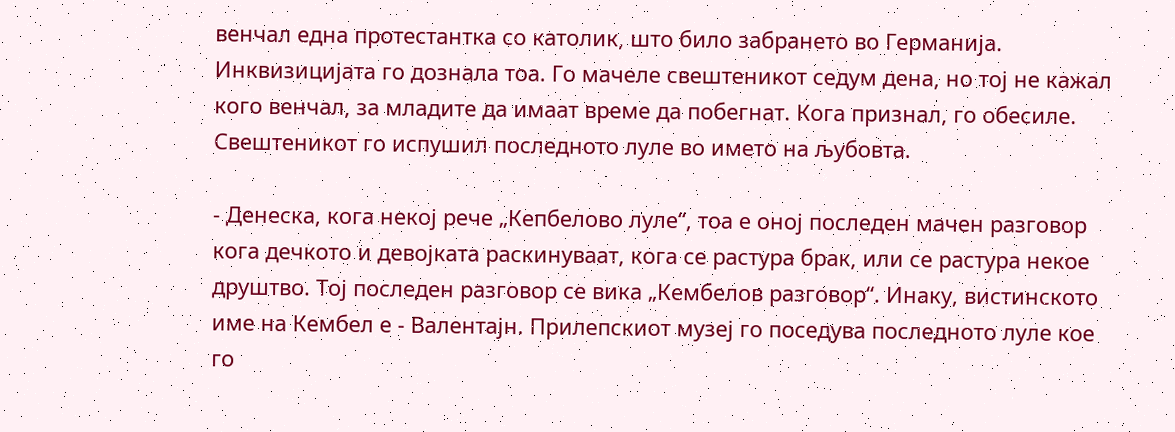венчал една протестантка со католик, што било забрането во Германија. Инквизицијата го дознала тоа. Го мачеле свештеникот седум дена, но тој не кажал кого венчал, за младите да имаат време да побегнат. Кога признал, го обесиле. Свештеникот го испушил последното луле во името на љубовта.

- Денеска, кога некој рече „Кепбелово луле“, тоа е оној последен мачен разговор кога дечкото и девојката раскинуваат, кога се растура брак, или се растура некое друштво. Тој последен разговор се вика „Кембелов разговор“. Инаку, вистинското име на Кембел е - Валентајн. Прилепскиот музеј го поседува последното луле кое го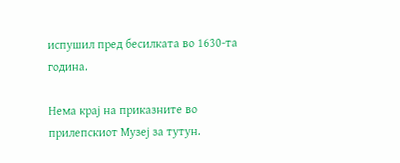испушил пред бесилката во 1630-та година.

Нема крај на приказните во прилепскиот Музеј за тутун.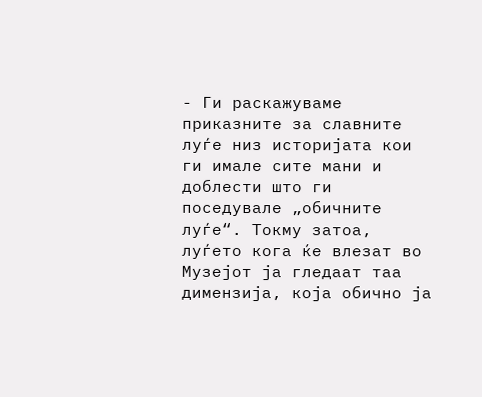- Ги раскажуваме приказните за славните луѓе низ историјата кои ги имале сите мани и доблести што ги поседувале „обичните луѓе“. Токму затоа, луѓето кога ќе влезат во Музејот ја гледаат таа димензија, која обично ја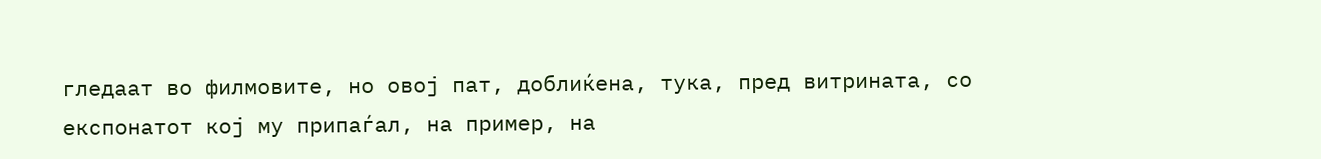гледаат во филмовите, но овој пат, доблиќена, тука, пред витрината, со експонатот кој му припаѓал, на пример, на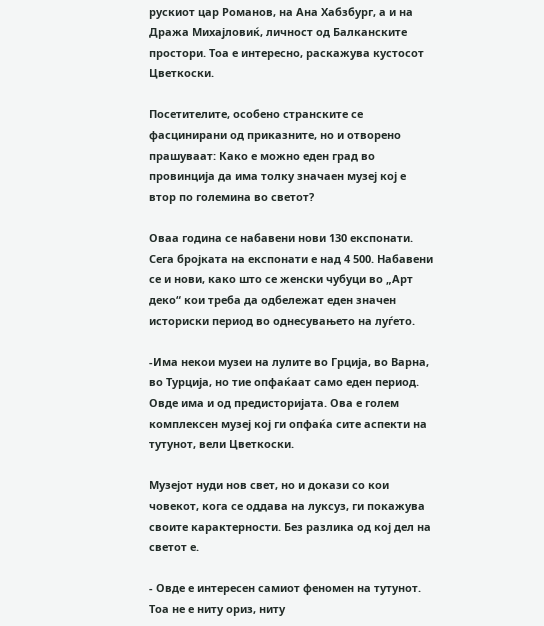рускиот цар Романов, на Ана Хабзбург, а и на Дража Михајловиќ, личност од Балканските простори. Тоа е интересно, раскажува кустосот Цветкоски.

Посетителите, особено странските се фасцинирани од приказните, но и отворено прашуваат: Како е можно еден град во провинција да има толку значаен музеј кој е втор по големина во светот?

Оваа година се набавени нови 130 експонати. Сега бројката на експонати е над 4 500. Набавени се и нови, како што се женски чубуци во „Арт деко“ кои треба да одбележат еден значен историски период во однесувањето на луѓето.

-Има некои музеи на лулите во Грција, во Варна, во Турција, но тие опфаќаат само еден период. Овде има и од предисторијата. Ова е голем комплексен музеј кој ги опфаќа сите аспекти на тутунот, вели Цветкоски.

Музејот нуди нов свет, но и докази со кои човекот, кога се оддава на луксуз, ги покажува своите карактерности. Без разлика од кој дел на светот е.

- Овде е интересен самиот феномен на тутунот. Тоа не е ниту ориз, ниту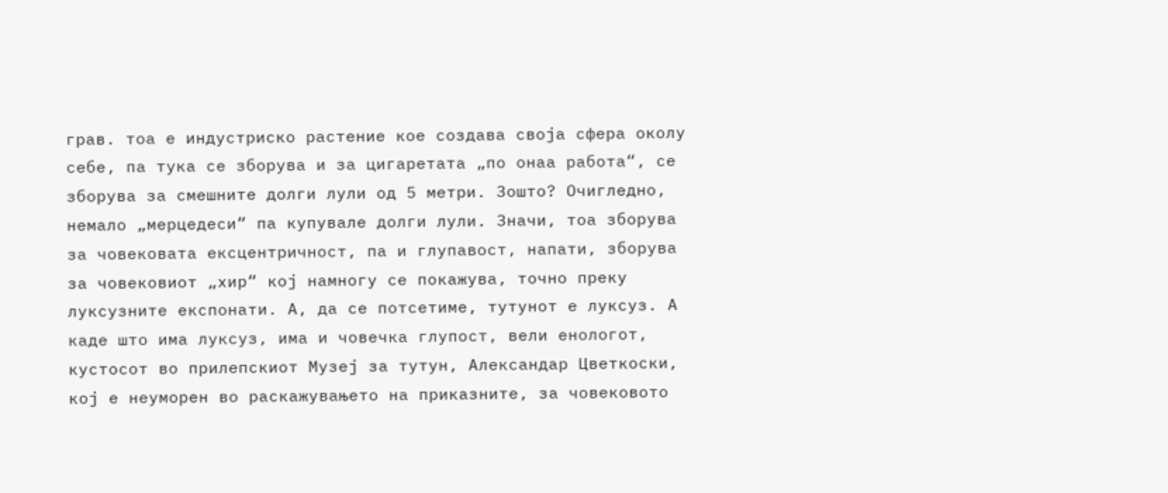грав. тоа е индустриско растение кое создава своја сфера околу себе, па тука се зборува и за цигаретата „по онаа работа“, се зборува за смешните долги лули од 5 метри. Зошто? Очигледно, немало „мерцедеси“ па купувале долги лули. Значи, тоа зборува за човековата ексцентричност, па и глупавост, напати, зборува за човековиот „хир“ кој намногу се покажува, точно преку луксузните експонати. А, да се потсетиме, тутунот е луксуз. А каде што има луксуз, има и човечка глупост, вели енологот, кустосот во прилепскиот Музеј за тутун, Александар Цветкоски, кој е неуморен во раскажувањето на приказните, за човековото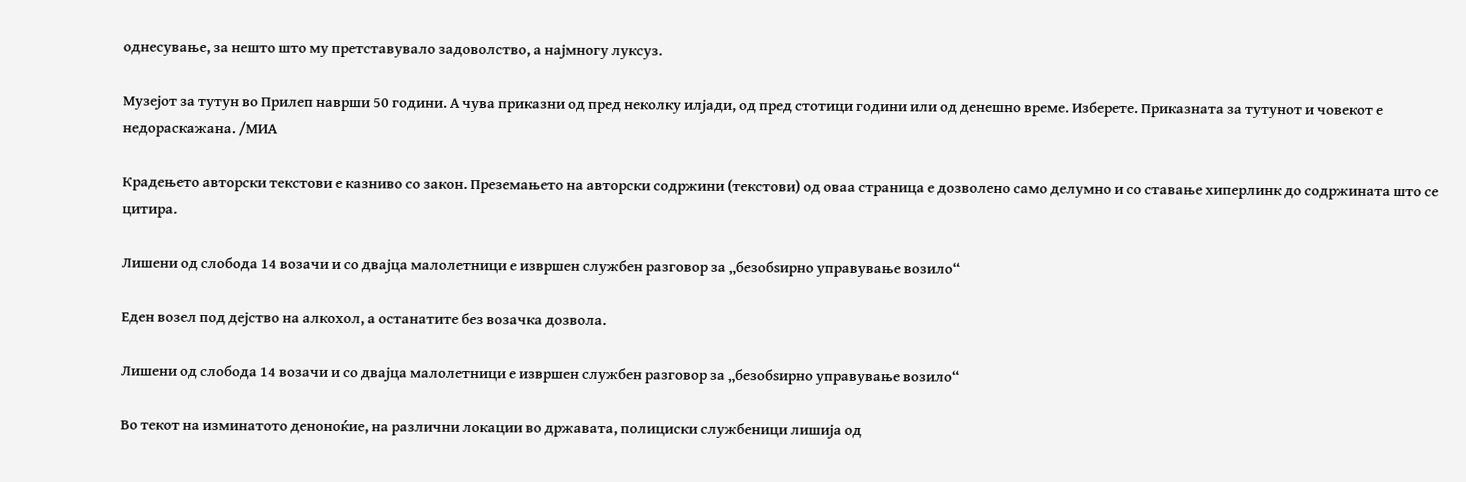однесување, за нешто што му претставувало задоволство, а најмногу луксуз.

Музејот за тутун во Прилеп наврши 50 години. А чува приказни од пред неколку илјади, од пред стотици години или од денешно време. Изберете. Приказната за тутунот и човекот е недораскажана. /МИА

Крадењето авторски текстови е казниво со закон. Преземањето на авторски содржини (текстови) од оваа страница е дозволено само делумно и со ставање хиперлинк до содржината што се цитира.

Лишени од слобода 14 возачи и со двајца малолетници е извршен службен разговор за „безобѕирно управување возило“

Еден возел под дејство на алкохол, а останатите без возачка дозвола.

Лишени од слобода 14 возачи и со двајца малолетници е извршен службен разговор за „безобѕирно управување возило“

Во текот на изминатото деноноќие, на различни локации во државата, полициски службеници лишија од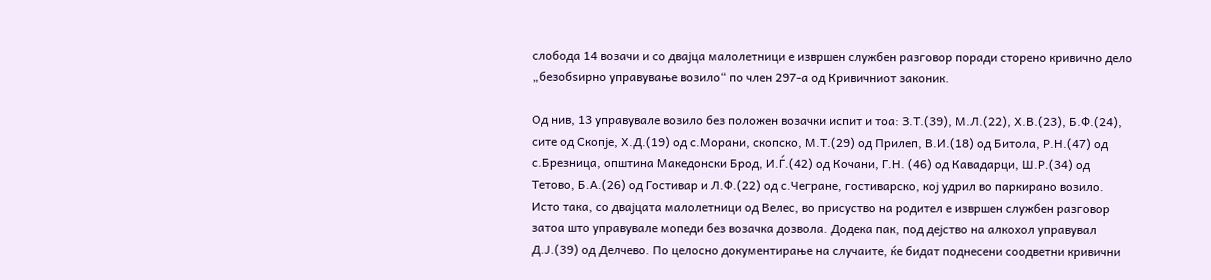слобода 14 возачи и со двајца малолетници е извршен службен разговор поради сторено кривично дело „безобѕирно управување возило“ по член 297-а од Кривичниот законик.

Од нив, 13 управувале возило без положен возачки испит и тоа: З.Т.(39), М.Л.(22), Х.В.(23), Б.Ф.(24), сите од Скопје, Х.Д.(19) од с.Морани, скопско, М.Т.(29) од Прилеп, В.И.(18) од Битола, Р.Н.(47) од с.Брезница, општина Македонски Брод, И.Ѓ.(42) од Кочани, Г.Н. (46) од Кавадарци, Ш.Р.(34) од Тетово, Б.А.(26) од Гостивар и Л.Ф.(22) од с.Чегране, гостиварско, кој удрил во паркирано возило. Исто така, со двајцата малолетници од Велес, во присуство на родител е извршен службен разговор затоа што управувале мопеди без возачка дозвола. Додека пак, под дејство на алкохол управувал Д.Ј.(39) од Делчево. По целосно документирање на случаите, ќе бидат поднесени соодветни кривични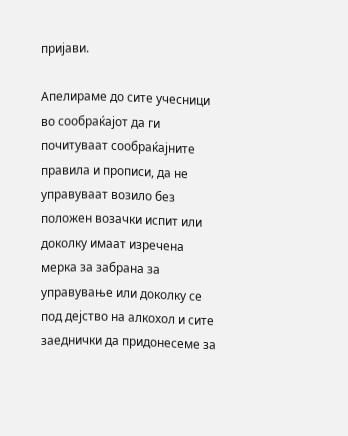пријави.

Апелираме до сите учесници во сообраќајот да ги почитуваат сообраќајните правила и прописи, да не управуваат возило без положен возачки испит или доколку имаат изречена мерка за забрана за управување или доколку се под дејство на алкохол и сите заеднички да придонесеме за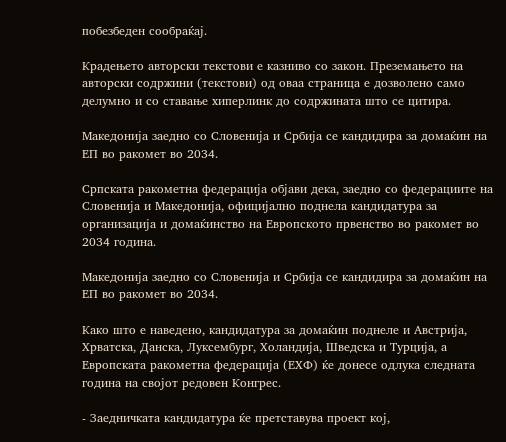побезбеден сообраќај.

Крадењето авторски текстови е казниво со закон. Преземањето на авторски содржини (текстови) од оваа страница е дозволено само делумно и со ставање хиперлинк до содржината што се цитира.

Македонија заедно со Словенија и Србија се кандидира за домаќин на ЕП во ракомет во 2034.

Српската ракометна федерација објави дека, заедно со федерациите на Словенија и Македонија, официјално поднела кандидатура за организација и домаќинство на Европското првенство во ракомет во 2034 година.

Македонија заедно со Словенија и Србија се кандидира за домаќин на ЕП во ракомет во 2034.

Како што е наведено, кандидатура за домаќин поднеле и Австрија, Хрватска, Данска, Луксембург, Холандија, Шведска и Турција, а Европската ракометна федерација (ЕХФ) ќе донесе одлука следната година на својот редовен Конгрес.

- Заедничката кандидатура ќе претставува проект кој,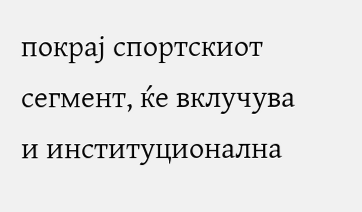покрај спортскиот сегмент, ќе вклучува и институционална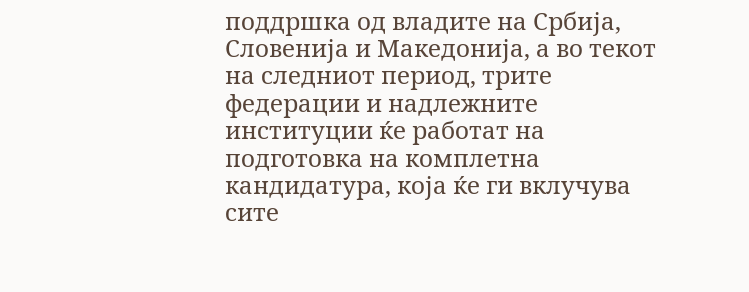поддршка од владите на Србија, Словенија и Македонија, а во текот на следниот период, трите федерации и надлежните институции ќе работат на подготовка на комплетна кандидатура, која ќе ги вклучува сите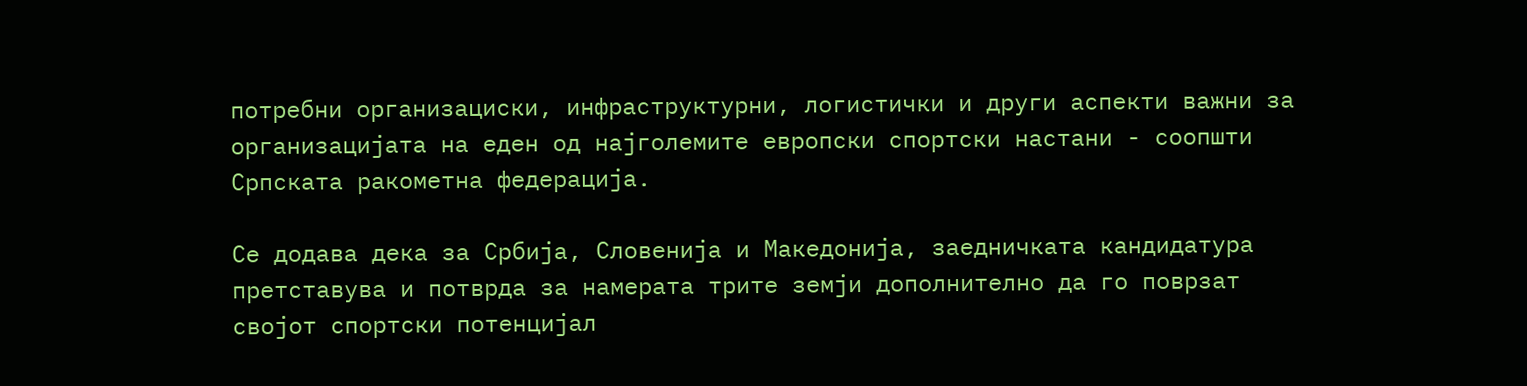потребни организациски, инфраструктурни, логистички и други аспекти важни за организацијата на еден од најголемите европски спортски настани - соопшти Српската ракометна федерација.

Се додава дека за Србија, Словенија и Македонија, заедничката кандидатура претставува и потврда за намерата трите земји дополнително да го поврзат својот спортски потенцијал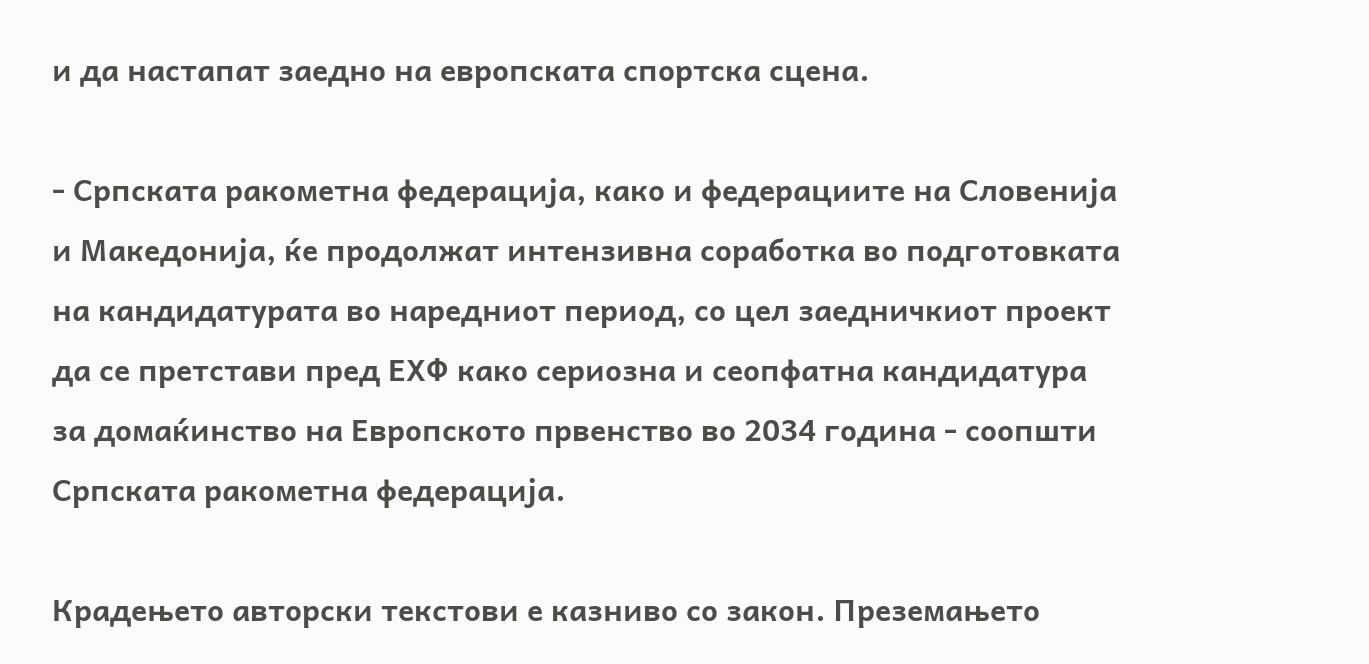и да настапат заедно на европската спортска сцена.

- Српската ракометна федерација, како и федерациите на Словенија и Македонија, ќе продолжат интензивна соработка во подготовката на кандидатурата во наредниот период, со цел заедничкиот проект да се претстави пред ЕХФ како сериозна и сеопфатна кандидатура за домаќинство на Европското првенство во 2034 година - соопшти Српската ракометна федерација.

Крадењето авторски текстови е казниво со закон. Преземањето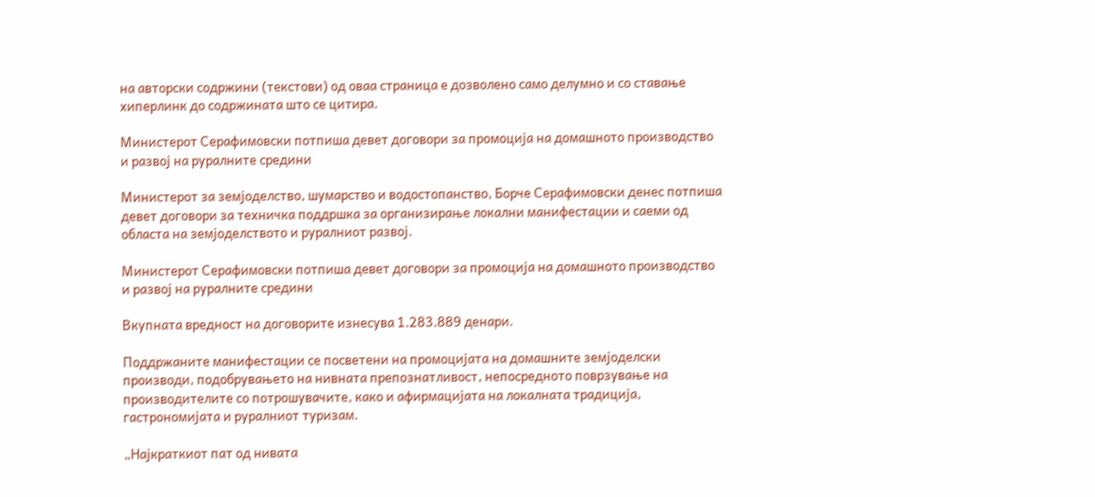на авторски содржини (текстови) од оваа страница е дозволено само делумно и со ставање хиперлинк до содржината што се цитира.

Министерот Серафимовски потпиша девет договори за промоција на домашното производство и развој на руралните средини

Министерот за земјоделство, шумарство и водостопанство, Борче Серафимовски денес потпиша девет договори за техничка поддршка за организирање локални манифестации и саеми од областа на земјоделството и руралниот развој.

Министерот Серафимовски потпиша девет договори за промоција на домашното производство и развој на руралните средини

Вкупната вредност на договорите изнесува 1.283.889 денари.

Поддржаните манифестации се посветени на промоцијата на домашните земјоделски производи, подобрувањето на нивната препознатливост, непосредното поврзување на производителите со потрошувачите, како и афирмацијата на локалната традиција, гастрономијата и руралниот туризам.

„Најкраткиот пат од нивата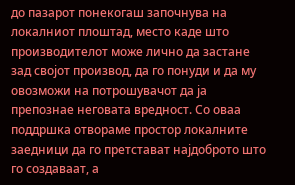до пазарот понекогаш започнува на локалниот плоштад, место каде што производителот може лично да застане зад својот производ, да го понуди и да му овозможи на потрошувачот да ја препознае неговата вредност. Со оваа поддршка отвораме простор локалните заедници да го претстават најдоброто што го создаваат, а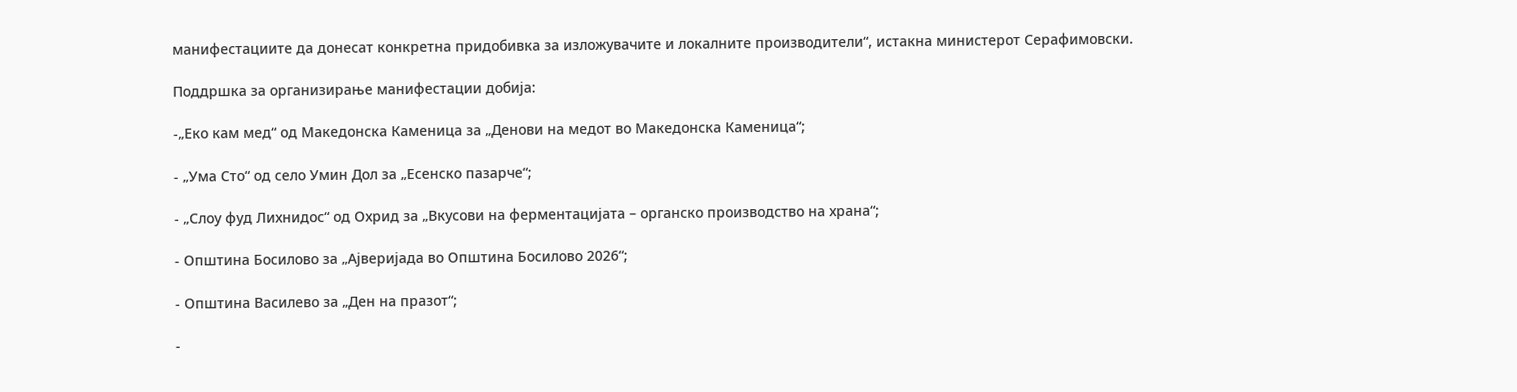манифестациите да донесат конкретна придобивка за изложувачите и локалните производители“, истакна министерот Серафимовски.

Поддршка за организирање манифестации добија:

-„Еко кам мед“ од Македонска Каменица за „Денови на медот во Македонска Каменица“;

- „Ума Сто“ од село Умин Дол за „Есенско пазарче“;

- „Слоу фуд Лихнидос“ од Охрид за „Вкусови на ферментацијата – органско производство на храна“;

- Општина Босилово за „Ајверијада во Општина Босилово 2026“;

- Општина Василево за „Ден на празот“;

-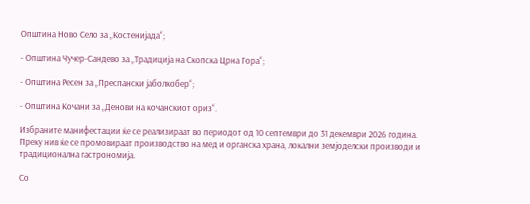Општина Ново Село за „Костенијада“;

- Општина Чучер-Сандево за „Традиција на Скопска Црна Гора“;

- Општина Ресен за „Преспански јаболкобер“;

- Општина Кочани за „Денови на кочанскиот ориз“.

Избраните манифестации ќе се реализираат во периодот од 10 септември до 31 декември 2026 година. Преку нив ќе се промовираат производство на мед и органска храна, локални земјоделски производи и традиционална гастрономија.

Со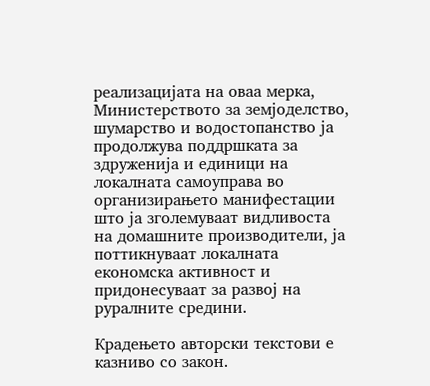реализацијата на оваа мерка, Министерството за земјоделство, шумарство и водостопанство ја продолжува поддршката за здруженија и единици на локалната самоуправа во организирањето манифестации што ја зголемуваат видливоста на домашните производители, ја поттикнуваат локалната економска активност и придонесуваат за развој на руралните средини.

Крадењето авторски текстови е казниво со закон.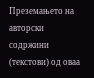Преземањето на авторски содржини (текстови) од оваа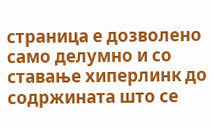страница е дозволено само делумно и со ставање хиперлинк до содржината што се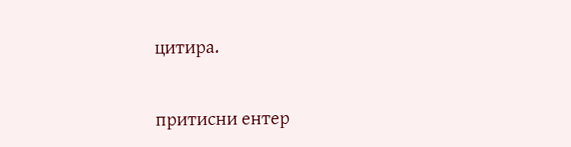цитира.

притисни ентер